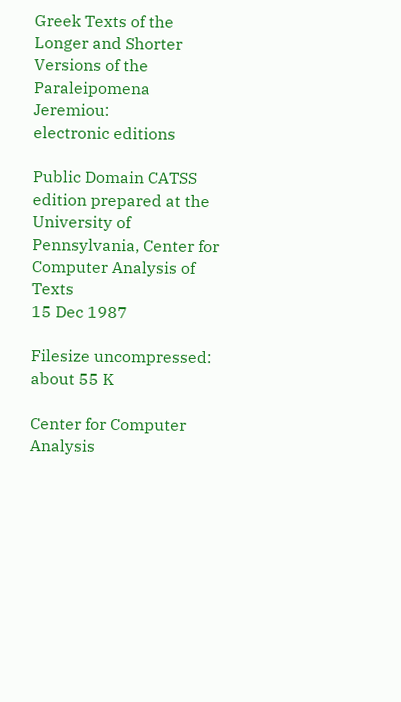Greek Texts of the Longer and Shorter Versions of the Paraleipomena Jeremiou:
electronic editions

Public Domain CATSS edition prepared at the University of Pennsylvania, Center for Computer Analysis of Texts
15 Dec 1987

Filesize uncompressed: about 55 K

Center for Computer Analysis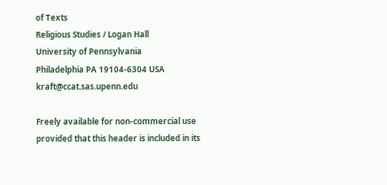of Texts
Religious Studies / Logan Hall
University of Pennsylvania
Philadelphia PA 19104-6304 USA
kraft@ccat.sas.upenn.edu

Freely available for non-commercial use provided that this header is included in its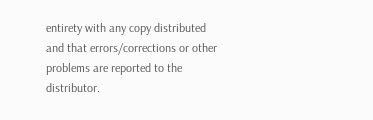entirety with any copy distributed and that errors/corrections or other problems are reported to the distributor.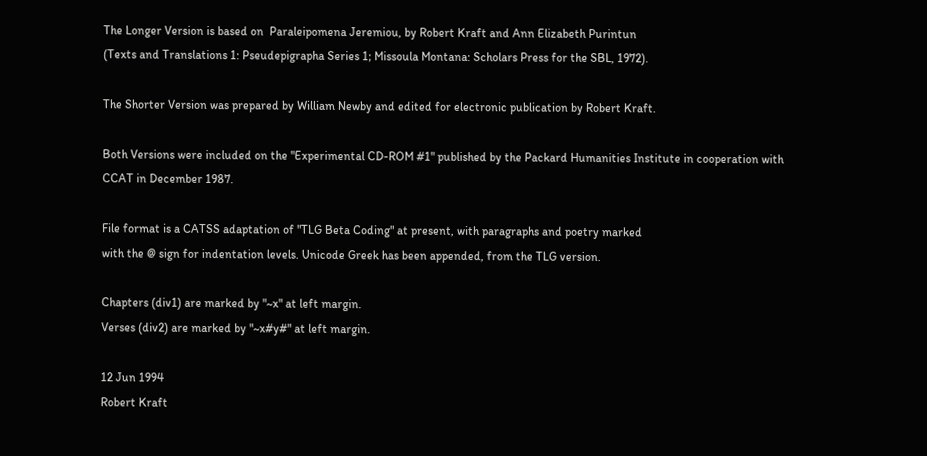The Longer Version is based on  Paraleipomena Jeremiou, by Robert Kraft and Ann Elizabeth Purintun
(Texts and Translations 1: Pseudepigrapha Series 1; Missoula Montana: Scholars Press for the SBL, 1972).

The Shorter Version was prepared by William Newby and edited for electronic publication by Robert Kraft.

Both Versions were included on the "Experimental CD-ROM #1" published by the Packard Humanities Institute in cooperation with CCAT in December 1987.

File format is a CATSS adaptation of "TLG Beta Coding" at present, with paragraphs and poetry marked
with the @ sign for indentation levels. Unicode Greek has been appended, from the TLG version.

Chapters (div1) are marked by "~x" at left margin.
Verses (div2) are marked by "~x#y#" at left margin.

12 Jun 1994
Robert Kraft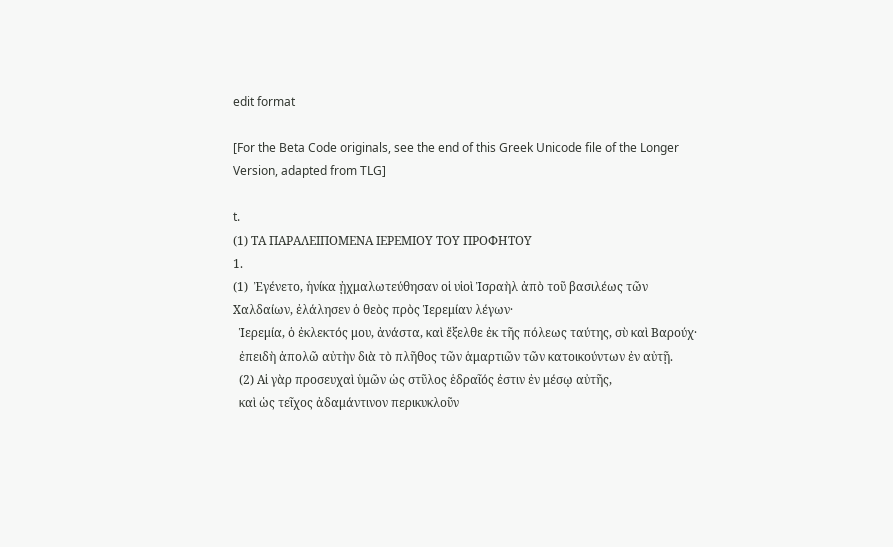edit format

[For the Beta Code originals, see the end of this Greek Unicode file of the Longer Version, adapted from TLG]

t.
(1) ΤΑ ΠΑΡΑΛΕΙΠΟΜΕΝΑ ΙΕΡΕΜΙΟΥ ΤΟΥ ΠΡΟΦΗΤΟΥ
1.
(1)  Ἐγένετο, ἡνίκα ᾐχμαλωτεύθησαν οἱ υἱοὶ Ἰσραὴλ ἀπὸ τοῦ βασιλέως τῶν Χαλδαίων, ἐλάλησεν ὁ θεὸς πρὸς Ἱερεμίαν λέγων·
  Ἱερεμία, ὁ ἐκλεκτός μου, ἀνάστα, καὶ ἔξελθε ἐκ τῆς πόλεως ταύτης, σὺ καὶ Βαρούχ·
  ἐπειδὴ ἀπολῶ αὐτὴν διὰ τὸ πλῆθος τῶν ἁμαρτιῶν τῶν κατοικούντων ἐν αὐτῇ.
  (2) Αἱ γὰρ προσευχαὶ ὑμῶν ὡς στῦλος ἑδραῖός ἐστιν ἐν μέσῳ αὐτῆς,
  καὶ ὡς τεῖχος ἀδαμάντινον περικυκλοῦν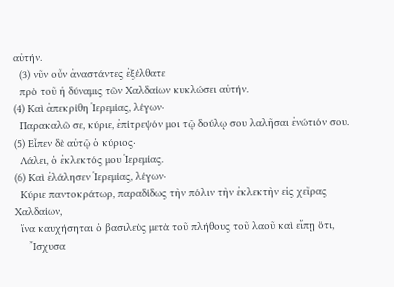αὐτήν.
  (3) νῦν οὖν ἀναστάντες ἐξέλθατε
  πρὸ τοῦ ἡ δύναμις τῶν Χαλδαίων κυκλώσει αὐτήν.
(4) Καὶ ἀπεκρίθη Ἱερεμίας, λέγων·
  Παρακαλῶ σε, κύριε, ἐπίτρεψόν μοι τῷ δούλῳ σου λαλῆσαι ἐνώτιόν σου.
(5) Εἶπεν δὲ αὐτῷ ὁ κύριος·
  Λάλει, ὁ ἐκλεκτός μου Ἱερεμίας.
(6) Καὶ ἐλάλησεν Ἱερεμίας, λέγων·
  Κύριε παντοκράτωρ, παραδίδως τὴν πόλιν τὴν ἐκλεκτὴν εἰς χεῖρας Χαλδαίων,
  ἵνα καυχήσηται ὁ βασιλεὺς μετὰ τοῦ πλήθους τοῦ λαοῦ καὶ εἴπῃ ὅτι,
     Ἴσχυσα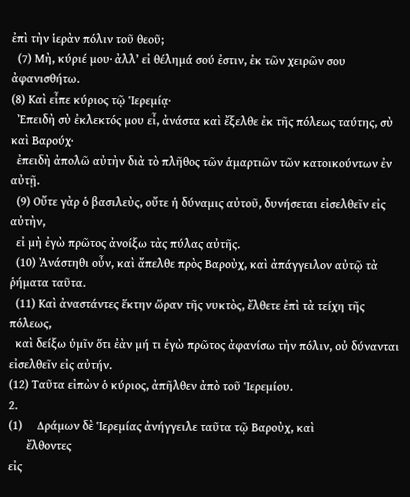ἐπὶ τὴν ἱερὰν πόλιν τοῦ θεοῦ;
  (7) Μὴ, κύριέ μου· ἀλλ’ εἰ θέλημά σού ἐστιν, ἐκ τῶν χειρῶν σου ἀφανισθήτω.
(8) Καὶ εἶπε κύριος τῷ Ἱερεμίᾳ·
  Ἐπειδὴ σὺ ἐκλεκτός μου εἶ, ἀνάστα καὶ ἔξελθε ἐκ τῆς πόλεως ταύτης, σὺ καὶ Βαρούχ·
  ἐπειδὴ ἀπολῶ αὐτὴν διὰ τὸ πλῆθος τῶν ἁμαρτιῶν τῶν κατοικούντων ἐν αὐτῇ.
  (9) Οὔτε γὰρ ὁ βασιλεὺς, οὔτε ἡ δύναμις αὐτοῦ, δυνήσεται εἰσελθεῖν εἰς αὐτὴν,
  εἰ μὴ ἐγὼ πρῶτος ἀνοίξω τὰς πύλας αὐτῆς.
  (10) Ἀνάστηθι οὖν, καὶ ἄπελθε πρὸς Βαροὺχ, καὶ ἀπάγγειλον αὐτῷ τὰ ῥήματα ταῦτα.
  (11) Καὶ ἀναστάντες ἕκτην ὥραν τῆς νυκτὸς, ἔλθετε ἐπὶ τὰ τείχη τῆς πόλεως,
  καὶ δείξω ὑμῖν ὅτι ἐὰν μή τι ἐγὼ πρῶτος ἀφανίσω τὴν πόλιν, οὐ δύνανται εἰσελθεῖν εἰς αὐτήν.
(12) Ταῦτα εἰπὼν ὁ κύριος, ἀπῆλθεν ἀπὸ τοῦ Ἱερεμίου.
2.
(1)     Δράμων δὲ Ἱερεμίας ἀνήγγειλε ταῦτα τῷ Βαροὺχ, καὶ
      ἔλθοντες
εἰς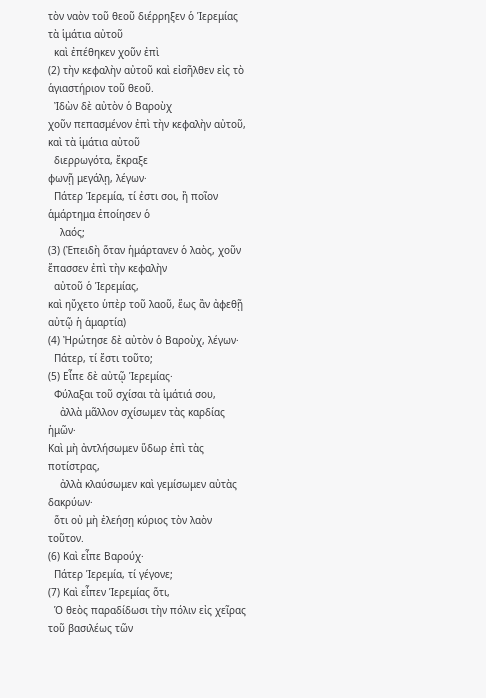τὸν ναὸν τοῦ θεοῦ διέρρηξεν ὁ Ἱερεμίας τὰ ἱμάτια αὐτοῦ
  καὶ ἐπέθηκεν χοῦν ἐπὶ
(2) τὴν κεφαλὴν αὐτοῦ καὶ εἰσῆλθεν εἰς τὸ ἁγιαστήριον τοῦ θεοῦ.
  Ἰδὼν δὲ αὐτὸν ὁ Βαροὺχ
χοῦν πεπασμένον ἐπὶ τὴν κεφαλὴν αὐτοῦ, καὶ τὰ ἱμάτια αὐτοῦ
  διερρωγότα, ἔκραξε
φωνῇ μεγάλῃ, λέγων·
  Πάτερ Ἱερεμία, τί ἐστι σοι, ἢ ποῖον ἁμάρτημα ἐποίησεν ὁ
    λαός;
(3) (Ἐπειδὴ ὅταν ἡμάρτανεν ὁ λαὸς, χοῦν ἔπασσεν ἐπὶ τὴν κεφαλὴν
  αὐτοῦ ὁ Ἱερεμίας,
καὶ ηὔχετο ὑπὲρ τοῦ λαοῦ, ἕως ἂν ἀφεθῇ αὐτῷ ἡ ἁμαρτία)
(4) Ἠρώτησε δὲ αὐτὸν ὁ Βαροὺχ, λέγων·
  Πάτερ, τί ἔστι τοῦτο;
(5) Εἶπε δὲ αὐτῷ Ἱερεμίας·
  Φύλαξαι τοῦ σχίσαι τὰ ἱμάτιά σου,
    ἀλλὰ μᾶλλον σχίσωμεν τὰς καρδίας ἡμῶν·
Καὶ μὴ ἀντλήσωμεν ὕδωρ ἐπὶ τὰς ποτίστρας,
    ἀλλὰ κλαύσωμεν καὶ γεμίσωμεν αὐτὰς δακρύων·
  ὅτι οὐ μὴ ἐλεήσῃ κύριος τὸν λαὸν τοῦτον.
(6) Καὶ εἶπε Βαρούχ·
  Πάτερ Ἱερεμία, τί γέγονε;
(7) Καὶ εἶπεν Ἱερεμίας ὅτι,
  Ὁ θεὸς παραδίδωσι τὴν πόλιν εἰς χεῖρας τοῦ βασιλέως τῶν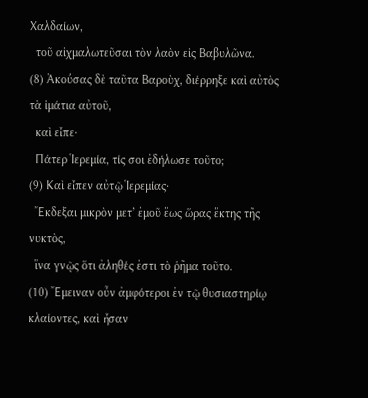Χαλδαίων,
  τοῦ αἰχμαλωτεῦσαι τὸν λαὸν εἰς Βαβυλῶνα.
(8) Ἀκούσας δὲ ταῦτα Βαροὺχ, διέρρηξε καὶ αὐτὸς τὰ ἱμάτια αὐτοῦ,
  καὶ εἶπε·
  Πάτερ Ἱερεμία, τίς σοι ἐδήλωσε τοῦτο;
(9) Καὶ εἶπεν αὐτῷ Ἱερεμίας·
  Ἔκδεξαι μικρὸν μετ’ ἐμοῦ ἕως ὥρας ἕκτης τῆς νυκτὸς,
  ἵνα γνῷς ὅτι ἀληθές ἐστι τὸ ῥῆμα τοῦτο.
(10) Ἔμειναν οὖν ἀμφότεροι ἐν τῷ θυσιαστηρίῳ κλαίοντες, καὶ ἦσαν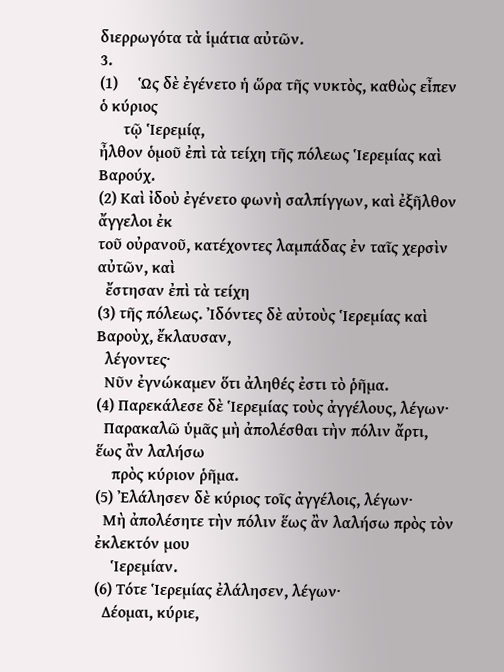διερρωγότα τὰ ἱμάτια αὐτῶν.
3.
(1)     Ὡς δὲ ἐγένετο ἡ ὥρα τῆς νυκτὸς, καθὼς εἶπεν ὁ κύριος
      τῷ Ἱερεμίᾳ,
ἦλθον ὁμοῦ ἐπὶ τὰ τείχη τῆς πόλεως Ἱερεμίας καὶ Βαρούχ.
(2) Καὶ ἰδοὺ ἐγένετο φωνὴ σαλπίγγων, καὶ ἐξῆλθον ἄγγελοι ἐκ
τοῦ οὐρανοῦ, κατέχοντες λαμπάδας ἐν ταῖς χερσὶν αὐτῶν, καὶ
  ἔστησαν ἐπὶ τὰ τείχη
(3) τῆς πόλεως. Ἰδόντες δὲ αὐτοὺς Ἱερεμίας καὶ Βαροὺχ, ἔκλαυσαν,
  λέγοντες·
  Νῦν ἐγνώκαμεν ὅτι ἀληθές ἐστι τὸ ῥῆμα.
(4) Παρεκάλεσε δὲ Ἱερεμίας τοὺς ἀγγέλους, λέγων·
  Παρακαλῶ ὑμᾶς μὴ ἀπολέσθαι τὴν πόλιν ἄρτι, ἕως ἂν λαλήσω
    πρὸς κύριον ῥῆμα.
(5) Ἐλάλησεν δὲ κύριος τοῖς ἀγγέλοις, λέγων·
  Μὴ ἀπολέσητε τὴν πόλιν ἕως ἂν λαλήσω πρὸς τὸν ἐκλεκτόν μου
    Ἱερεμίαν.
(6) Τότε Ἱερεμίας ἐλάλησεν, λέγων·
  Δέομαι, κύριε,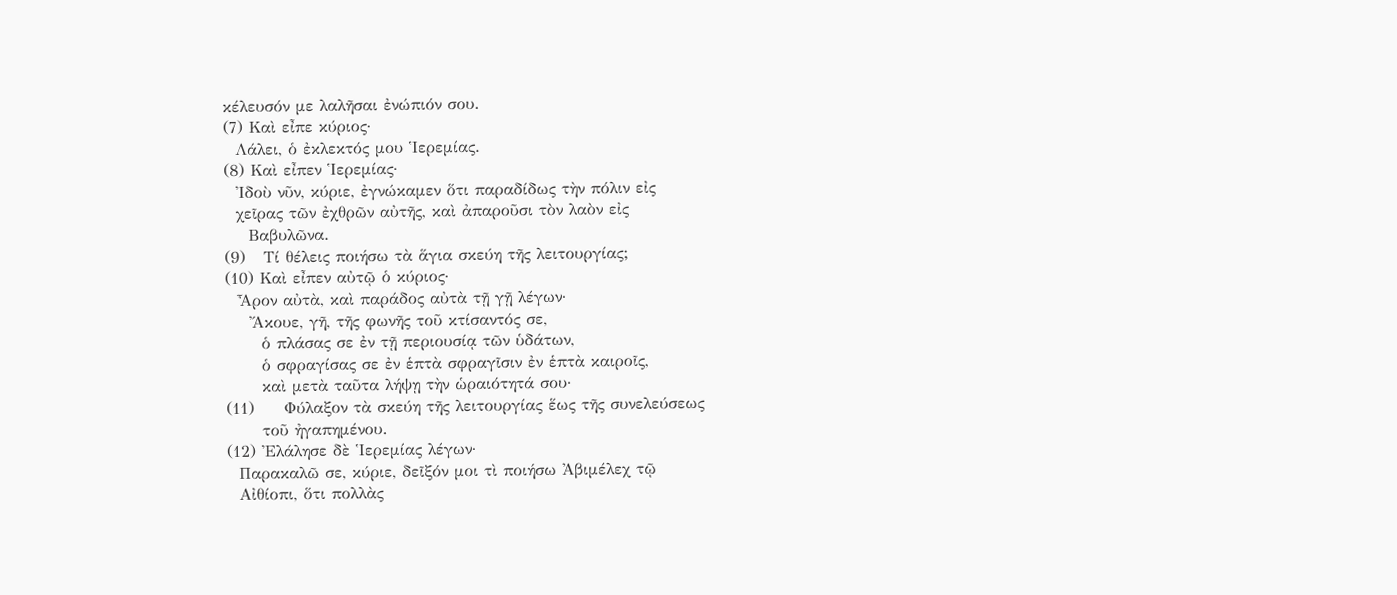κέλευσόν με λαλῆσαι ἐνώπιόν σου.
(7) Καὶ εἶπε κύριος·
  Λάλει, ὁ ἐκλεκτός μου Ἱερεμίας.
(8) Καὶ εἶπεν Ἱερεμίας·
  Ἰδοὺ νῦν, κύριε, ἐγνώκαμεν ὅτι παραδίδως τὴν πόλιν εἰς
  χεῖρας τῶν ἐχθρῶν αὐτῆς, καὶ ἀπαροῦσι τὸν λαὸν εἰς
    Βαβυλῶνα.
(9)   Τί θέλεις ποιήσω τὰ ἅγια σκεύη τῆς λειτουργίας;
(10) Καὶ εἶπεν αὐτῷ ὁ κύριος·
  Ἆρον αὐτὰ, καὶ παράδος αὐτὰ τῇ γῇ λέγων·
    Ἄκουε, γῆ, τῆς φωνῆς τοῦ κτίσαντός σε,
      ὁ πλάσας σε ἐν τῇ περιουσίᾳ τῶν ὑδάτων,
      ὁ σφραγίσας σε ἐν ἑπτὰ σφραγῖσιν ἐν ἑπτὰ καιροῖς,
      καὶ μετὰ ταῦτα λήψῃ τὴν ὡραιότητά σου·
(11)     Φύλαξον τὰ σκεύη τῆς λειτουργίας ἕως τῆς συνελεύσεως
      τοῦ ἠγαπημένου.
(12) Ἐλάλησε δὲ Ἱερεμίας λέγων·
  Παρακαλῶ σε, κύριε, δεῖξόν μοι τὶ ποιήσω Ἀβιμέλεχ τῷ
  Αἰθίοπι, ὅτι πολλὰς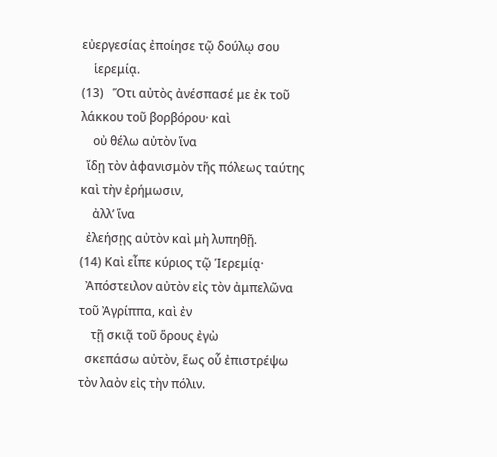εὐεργεσίας ἐποίησε τῷ δούλῳ σου
    ἱερεμίᾳ.
(13)   Ὅτι αὐτὸς ἀνέσπασέ με ἐκ τοῦ λάκκου τοῦ βορβόρου· καὶ
    οὐ θέλω αὐτὸν ἵνα
  ἴδῃ τὸν ἀφανισμὸν τῆς πόλεως ταύτης καὶ τὴν ἐρήμωσιν,
    ἀλλ’ ἵνα
  ἐλεήσῃς αὐτὸν καὶ μὴ λυπηθῇ.
(14) Καὶ εἶπε κύριος τῷ Ἱερεμίᾳ·
  Ἀπόστειλον αὐτὸν εἰς τὸν ἀμπελῶνα τοῦ Ἀγρίππα, καὶ ἐν
    τῇ σκιᾷ τοῦ ὅρους ἐγὼ
  σκεπάσω αὐτὸν, ἕως οὗ ἐπιστρέψω τὸν λαὸν εἰς τὴν πόλιν.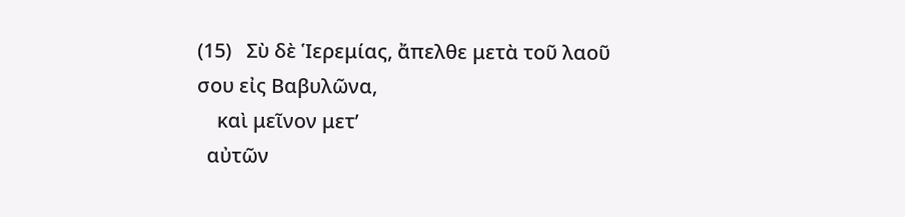(15)   Σὺ δὲ Ἱερεμίας, ἄπελθε μετὰ τοῦ λαοῦ σου εἰς Βαβυλῶνα,
    καὶ μεῖνον μετ’
  αὐτῶν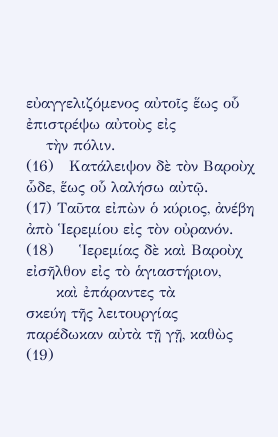εὐαγγελιζόμενος αὐτοῖς ἕως οὗ ἐπιστρέψω αὐτοὺς εἰς
    τὴν πόλιν.
(16)   Κατάλειψον δὲ τὸν Βαροὺχ ὧδε, ἕως οὗ λαλήσω αὐτῷ.
(17) Ταῦτα εἰπὼν ὁ κύριος, ἀνέβη ἀπὸ Ἱερεμίου εἰς τὸν οὐρανόν.
(18)     Ἱερεμίας δὲ καὶ Βαροὺχ εἰσῆλθον εἰς τὸ ἁγιαστήριον,
      καὶ ἐπάραντες τὰ
σκεύη τῆς λειτουργίας παρέδωκαν αὐτὰ τῇ γῇ, καθὼς
(19)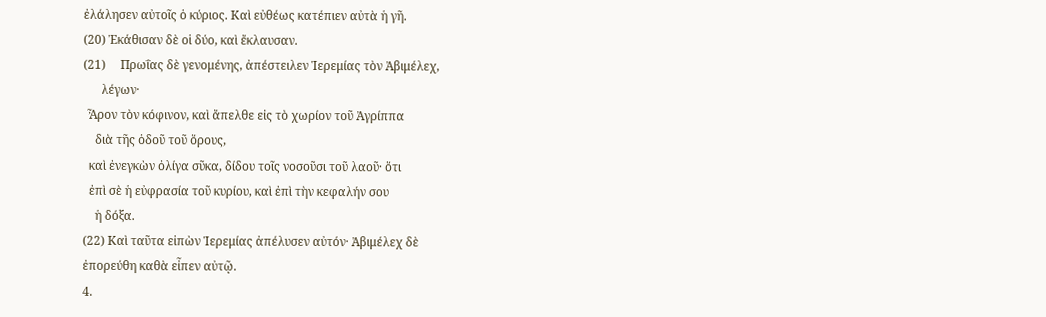ἐλάλησεν αὐτοῖς ὁ κύριος. Καὶ εὐθέως κατέπιεν αὐτὰ ἡ γῆ.
(20) Ἐκάθισαν δὲ οἱ δύο, καὶ ἔκλαυσαν.
(21)     Πρωΐας δὲ γενομένης, ἀπέστειλεν Ἱερεμίας τὸν Ἀβιμέλεχ,
      λέγων·
  Ἆρον τὸν κόφινον, καὶ ἄπελθε εἰς τὸ χωρίον τοῦ Ἀγρίππα
    διὰ τῆς ὁδοῦ τοῦ ὅρους,
  καὶ ἐνεγκὼν ὀλίγα σῦκα, δίδου τοῖς νοσοῦσι τοῦ λαοῦ· ὅτι
  ἐπὶ σὲ ἡ εὐφρασία τοῦ κυρίου, καὶ ἐπὶ τὴν κεφαλήν σου
    ἡ δόξα.
(22) Καὶ ταῦτα εἰπὼν Ἱερεμίας ἀπέλυσεν αὐτόν· Ἀβιμέλεχ δὲ
ἐπορεύθη καθὰ εἶπεν αὐτῷ.
4.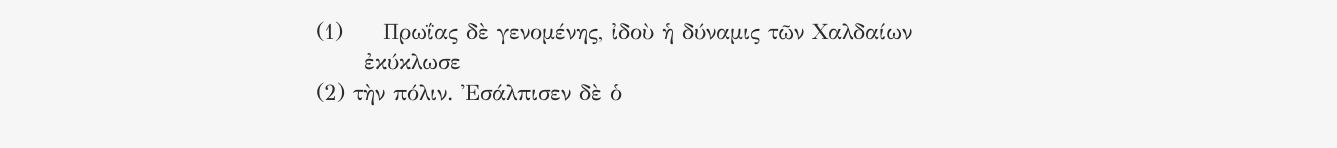(1)     Πρωΐας δὲ γενομένης, ἰδοὺ ἡ δύναμις τῶν Χαλδαίων
      ἐκύκλωσε
(2) τὴν πόλιν. Ἐσάλπισεν δὲ ὁ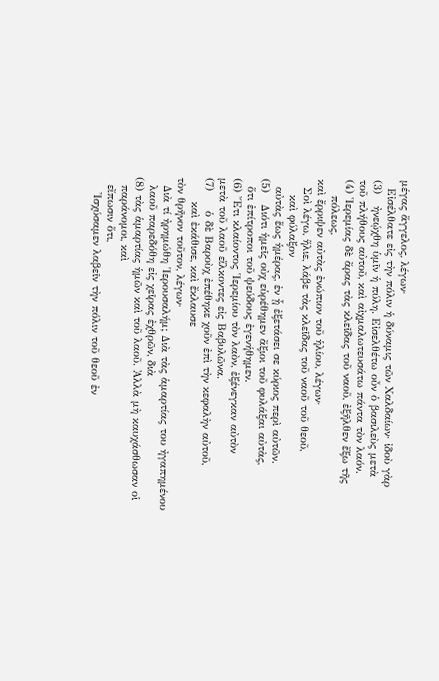μέγας ἄγγελος, λέγων·
  Εἰσέλθατε εἰς τὴν πόλιν ἡ δύναμις τῶν Χαλδαίων· ἰδοὺ γὰρ
(3)   ἠνεῴχθη ὑμῖν ἡ πύλη. Εἰσελθέτω οὖν ὁ βασιλεὺς μετὰ
τοῦ πλήθους αὐτοῦ, καὶ αἰχμαλωτευσάτω πάντα τὸν λαόν.
(4) Ἱερεμίας δὲ ἄρας τὰς κλεῖδας τοῦ ναοῦ, ἐξῆλθεν ἔξω τῆς
    πόλεως,
καὶ ἔρριψεν αὐτὰς ἐνώπιον τοῦ ἡλίου, λέγων·
  Σοὶ λέγω, ἥλιε, λάβε τὰς κλεῖδας τοῦ ναοῦ τοῦ θεοῦ,
    καὶ φύλαξον
  αὐτὰς ἕως ἡμέρας, ἐν ᾗ ἐξετάσει σε κύριος περὶ αὐτῶν.
(5)   Διότι ἡμεῖς οὐχ εὑρέθημεν ἄξιοι τοῦ φυλάξαι αὐτὰς,
  ὅτι ἐπίτροποι τοῦ ψεύδους ἐγενήθημεν.
(6) Ἔτι κλαίοντος Ἱερεμίου τὸν λαὸν, ἐξένεγκαν αὐτὸν
μετὰ τοῦ λαοῦ εἵλκοντες εἰς Βαβυλῶνα.
(7)     ὁ δὲ Βαροὺχ ἐπέθηκε χοῦν ἐπὶ τὴν κεφαλὴν αὐτοῦ,
      καὶ ἐκάθισε, καὶ ἔκλαυσε
τὸν θρῆνον τοῦτον, λέγων·
  Διὰ τί ἠρημώθη Ἱερουσαλήμ; Διὰ τὰς ἁμαρτίας του ἠγαπημένου
  λαοῦ παρεδόθη εἰς χεῖρας ἐχθρῶν, διὰ
(8) τὰς ἁμαρτίας ἡμῶν καὶ τοῦ λαοῦ. Ἀλλὰ μὴ καυχάσθωσαν οἱ
  παράνομοι, καὶ
  εἴπωσιν ὅτι,
    Ἰσχύσαμεν λαβεῖν τὴν πόλιν τοῦ θεοῦ ἐν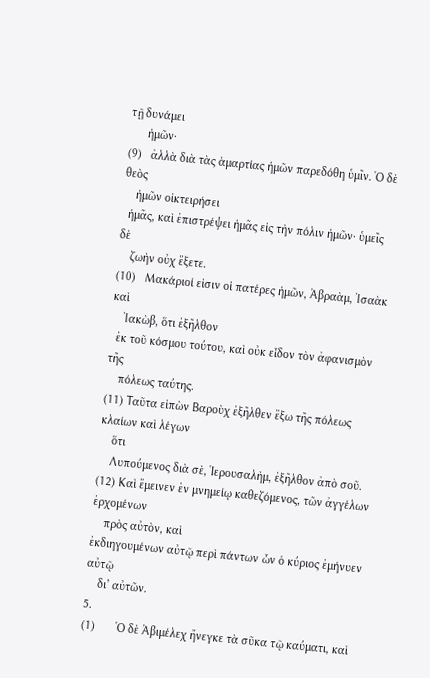τῇ δυνάμει
      ἡμῶν·
(9)   ἀλλὰ διὰ τὰς ἁμαρτίας ἡμῶν παρεδόθη ὑμῖν. Ὁ δὲ θεὸς
    ἡμῶν οἰκτειρήσει
  ἡμᾶς, καὶ ἐπιστρέψει ἡμᾶς εἰς τὴν πόλιν ἡμῶν· ὑμεῖς δὲ
    ζωὴν οὐχ ἕξετε.
(10)   Μακάριοί εἰσιν οἱ πατέρες ἡμῶν, Ἀβραὰμ, Ἰσαὰκ καὶ
    Ἰακὼβ, ὅτι ἐξῆλθον
  ἐκ τοῦ κόσμου τούτου, καὶ οὐκ εἶδον τὸν ἀφανισμὸν τῆς
    πόλεως ταύτης.
(11) Ταῦτα εἰπὼν Βαροὺχ ἐξῆλθεν ἔξω τῆς πόλεως κλαίων καὶ λέγων
    ὅτι
    Λυπούμενος διὰ σὲ, Ἱερουσαλὴμ, ἐξῆλθον ἀπὸ σοῦ.
(12) Καὶ ἔμεινεν ἐν μνημείῳ καθεζόμενος, τῶν ἀγγέλων ἐρχομένων
    πρὸς αὐτὸν, καὶ
ἐκδιηγουμένων αὐτῷ περὶ πάντων ὧν ὁ κύριος ἐμήνυεν αὐτῷ
    δι’ αὐτῶν.
5.
(1)       Ὁ δὲ Ἀβιμέλεχ ἤνεγκε τὰ σῦκα τῷ καύματι, καὶ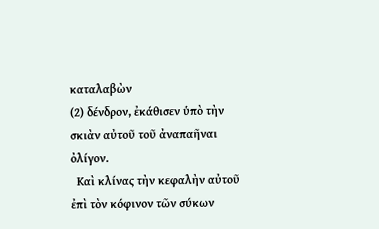καταλαβὼν
(2) δένδρον, ἐκάθισεν ὑπὸ τὴν σκιὰν αὐτοῦ τοῦ ἀναπαῆναι ὀλίγον.
  Καὶ κλίνας τὴν κεφαλὴν αὐτοῦ
ἐπὶ τὸν κόφινον τῶν σύκων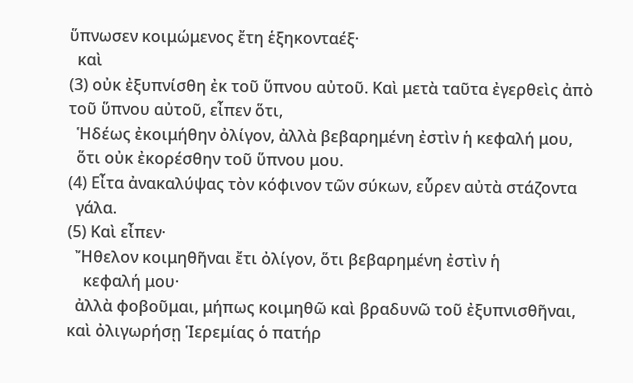ὕπνωσεν κοιμώμενος ἔτη ἑξηκονταέξ·
  καὶ
(3) οὐκ ἐξυπνίσθη ἐκ τοῦ ὕπνου αὐτοῦ. Καὶ μετὰ ταῦτα ἐγερθεὶς ἀπὸ
τοῦ ὕπνου αὐτοῦ, εἶπεν ὅτι,
  Ἡδέως ἐκοιμήθην ὀλίγον, ἀλλὰ βεβαρημένη ἐστὶν ἡ κεφαλή μου,
  ὅτι οὐκ ἐκορέσθην τοῦ ὕπνου μου.
(4) Εἶτα ἀνακαλύψας τὸν κόφινον τῶν σύκων, εὗρεν αὐτὰ στάζοντα
  γάλα.
(5) Καὶ εἶπεν·
  Ἤθελον κοιμηθῆναι ἔτι ὀλίγον, ὅτι βεβαρημένη ἐστὶν ἡ
    κεφαλή μου·
  ἀλλὰ φοβοῦμαι, μήπως κοιμηθῶ καὶ βραδυνῶ τοῦ ἐξυπνισθῆναι,
καὶ ὀλιγωρήσῃ Ἱερεμίας ὁ πατήρ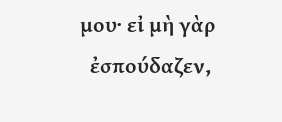μου· εἰ μὴ γὰρ
  ἐσπούδαζεν,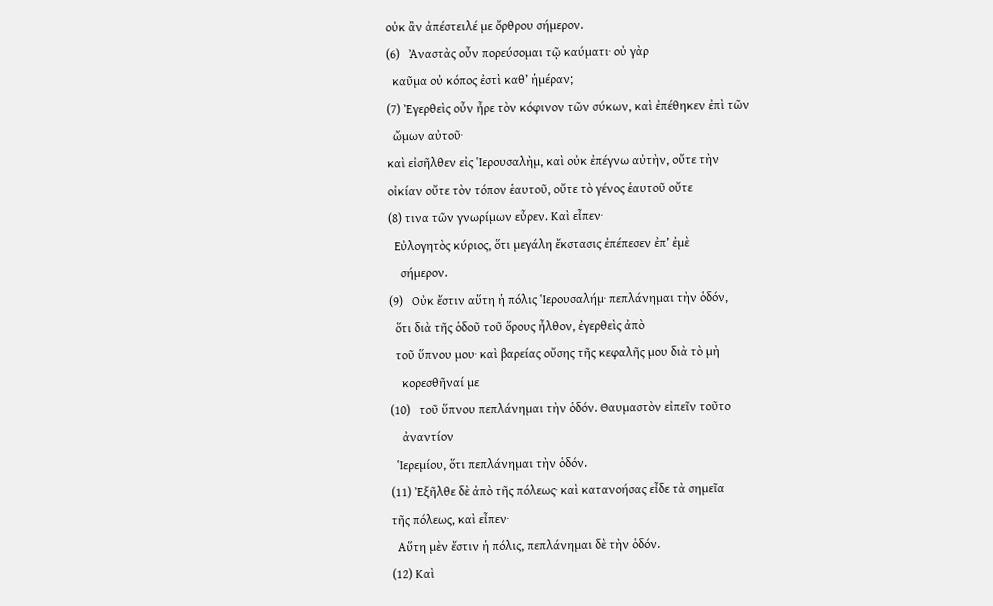οὐκ ἂν ἀπέστειλέ με ὄρθρου σήμερον.
(6)   Ἀναστὰς οὖν πορεύσομαι τῷ καύματι· οὐ γὰρ
  καῦμα οὐ κόπος ἐστὶ καθ’ ἡμέραν;
(7) Ἐγερθεὶς οὖν ἦρε τὸν κόφινον τῶν σύκων, καὶ ἐπέθηκεν ἐπὶ τῶν
  ὤμων αὐτοῦ·
καὶ εἰσῆλθεν εἰς Ἱερουσαλὴμ, καὶ οὐκ ἐπέγνω αὐτὴν, οὔτε τὴν
οἰκίαν οὔτε τὸν τόπον ἑαυτοῦ, οὔτε τὸ γένος ἑαυτοῦ οὔτε
(8) τινα τῶν γνωρίμων εὗρεν. Καὶ εἶπεν·
  Εὐλογητὸς κύριος, ὅτι μεγάλη ἔκστασις ἐπέπεσεν ἐπ’ ἐμὲ
    σήμερον.
(9)   Οὐκ ἔστιν αὕτη ἡ πόλις Ἱερουσαλήμ· πεπλάνημαι τὴν ὁδόν,
  ὅτι διὰ τῆς ὁδοῦ τοῦ ὅρους ἦλθον, ἐγερθεὶς ἀπὸ
  τοῦ ὕπνου μου· καὶ βαρείας οὔσης τῆς κεφαλῆς μου διὰ τὸ μὴ
    κορεσθῆναί με
(10)   τοῦ ὕπνου πεπλάνημαι τὴν ὁδόν. Θαυμαστὸν εἰπεῖν τοῦτο
    ἀναντίον
  Ἱερεμίου, ὅτι πεπλάνημαι τὴν ὁδόν.
(11) Ἐξῆλθε δὲ ἀπὸ τῆς πόλεως· καὶ κατανοήσας εἶδε τὰ σημεῖα
τῆς πόλεως, καὶ εἶπεν·
  Αὕτη μὲν ἔστιν ἡ πόλις, πεπλάνημαι δὲ τὴν ὁδόν.
(12) Καὶ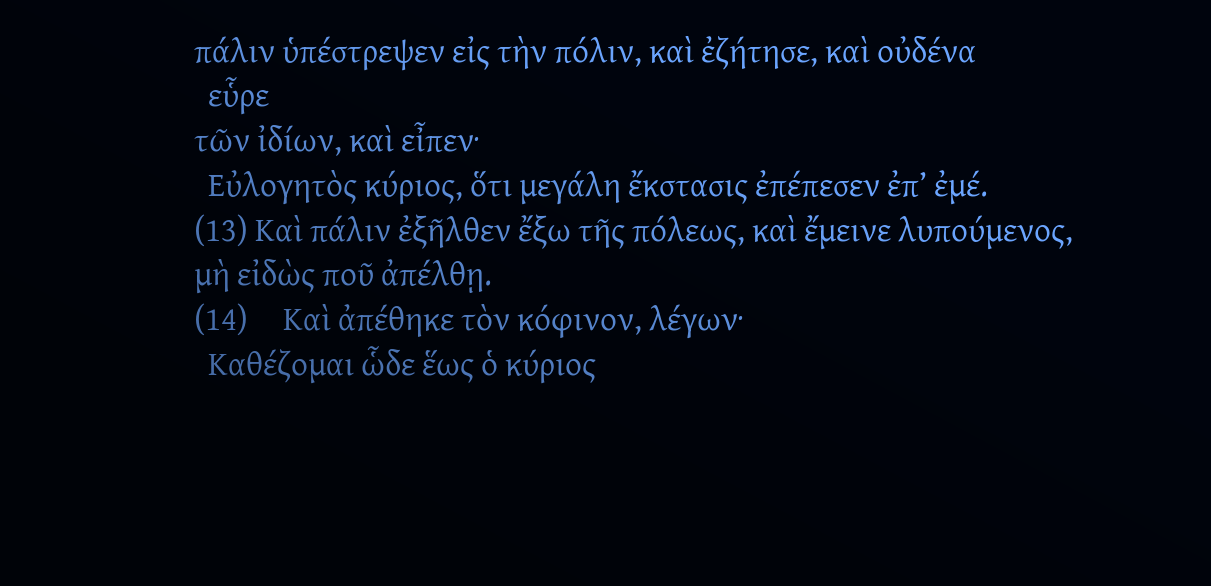πάλιν ὑπέστρεψεν εἰς τὴν πόλιν, καὶ ἐζήτησε, καὶ οὐδένα
  εὗρε
τῶν ἰδίων, καὶ εἶπεν·
  Εὐλογητὸς κύριος, ὅτι μεγάλη ἔκστασις ἐπέπεσεν ἐπ’ ἐμέ.
(13) Καὶ πάλιν ἐξῆλθεν ἔξω τῆς πόλεως, καὶ ἔμεινε λυπούμενος,
μὴ εἰδὼς ποῦ ἀπέλθῃ.
(14)     Καὶ ἀπέθηκε τὸν κόφινον, λέγων·
  Καθέζομαι ὧδε ἕως ὁ κύριος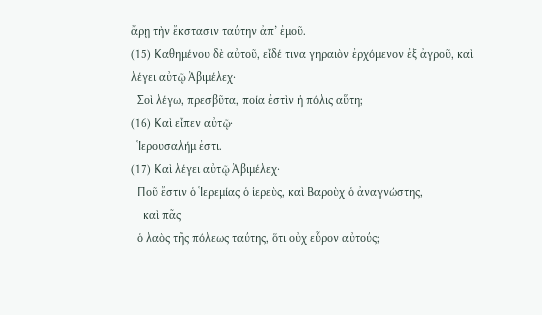ἄρῃ τὴν ἔκστασιν ταύτην ἀπ’ ἐμοῦ.
(15) Καθημένου δὲ αὐτοῦ, εἶδέ τινα γηραιὸν ἐρχόμενον ἐξ ἀγροῦ, καὶ
λέγει αὐτῷ Ἀβιμέλεχ·
  Σοὶ λέγω, πρεσβῦτα, ποία ἐστὶν ἡ πόλις αὕτη;
(16) Καὶ εἶπεν αὐτῷ·
  Ἱερουσαλήμ ἐστι.
(17) Καὶ λέγει αὐτῷ Ἀβιμέλεχ·
  Ποῦ ἔστιν ὁ Ἱερεμίας ὁ ἱερεὺς, καὶ Βαροὺχ ὁ ἀναγνώστης,
    καὶ πᾶς
  ὁ λαὸς τῆς πόλεως ταύτης, ὅτι οὐχ εὗρον αὐτούς;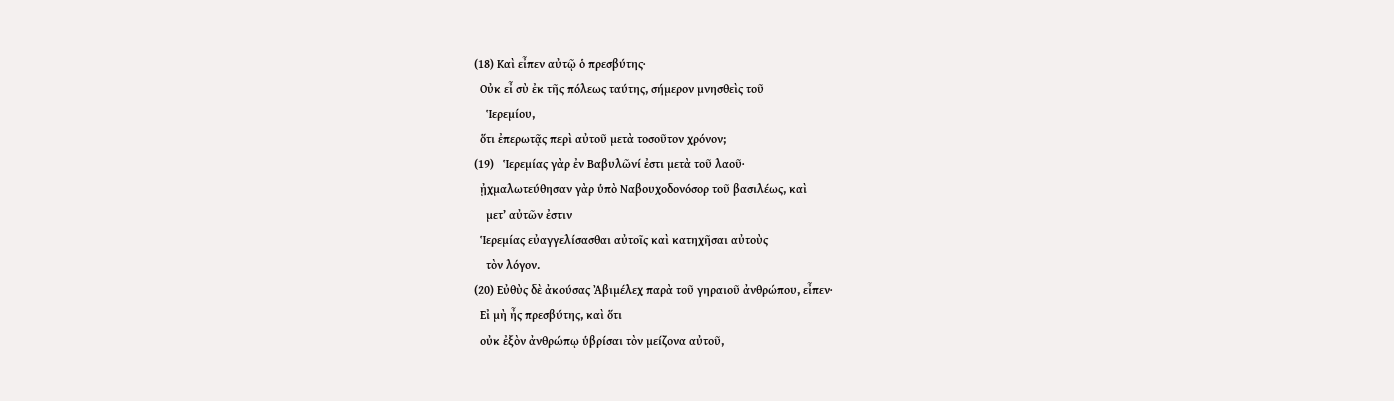(18) Καὶ εἶπεν αὐτῷ ὁ πρεσβύτης·
  Οὐκ εἶ σὺ ἐκ τῆς πόλεως ταύτης, σήμερον μνησθεὶς τοῦ
    Ἱερεμίου,
  ὅτι ἐπερωτᾷς περὶ αὐτοῦ μετὰ τοσοῦτον χρόνον;
(19)   Ἱερεμίας γὰρ ἐν Βαβυλῶνί ἐστι μετὰ τοῦ λαοῦ·
  ᾐχμαλωτεύθησαν γὰρ ὑπὸ Ναβουχοδονόσορ τοῦ βασιλέως, καὶ
    μετ’ αὐτῶν ἐστιν
  Ἱερεμίας εὐαγγελίσασθαι αὐτοῖς καὶ κατηχῆσαι αὐτοὺς
    τὸν λόγον.
(20) Εὐθὺς δὲ ἀκούσας Ἀβιμέλεχ παρὰ τοῦ γηραιοῦ ἀνθρώπου, εἶπεν·
  Εἰ μὴ ἦς πρεσβύτης, καὶ ὅτι
  οὐκ ἐξὸν ἀνθρώπῳ ὑβρίσαι τὸν μείζονα αὐτοῦ,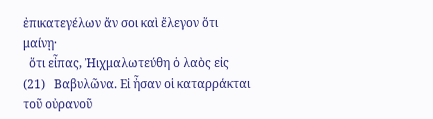ἐπικατεγέλων ἄν σοι καὶ ἔλεγον ὅτι μαίνῃ·
  ὅτι εἶπας, Ἠιχμαλωτεύθη ὁ λαὸς εἰς
(21)   Βαβυλῶνα. Εἰ ἦσαν οἱ καταρράκται τοῦ οὐρανοῦ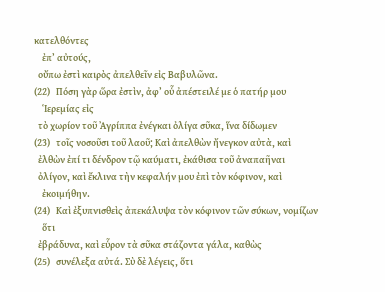κατελθόντες
    ἐπ’ αὐτούς,
  οὔπω ἐστὶ καιρὸς ἀπελθεῖν εἰς Βαβυλῶνα.
(22)   Πόση γὰρ ὥρα ἐστὶν, ἀφ’ οὗ ἀπέστειλέ με ὁ πατήρ μου
    Ἱερεμίας εἰς
  τὸ χωρίον τοῦ Ἀγρίππα ἐνέγκαι ὀλίγα σῦκα, ἵνα δίδωμεν
(23)   τοῖς νοσοῦσι τοῦ λαοῦ; Καὶ ἀπελθὼν ἤνεγκον αὐτὰ, καὶ
  ἐλθὼν ἐπί τι δένδρον τῷ καύματι, ἐκάθισα τοῦ ἀναπαῆναι
  ὀλίγον, καὶ ἔκλινα τὴν κεφαλήν μου ἐπὶ τὸν κόφινον, καὶ
    ἐκοιμήθην.
(24)   Καὶ ἐξυπνισθεὶς ἀπεκάλυψα τὸν κόφινον τῶν σύκων, νομίζων
    ὅτι
  ἐβράδυνα, καὶ εὗρον τὰ σῦκα στάζοντα γάλα, καθὼς
(25)   συνέλεξα αὐτά. Σὺ δὲ λέγεις, ὅτι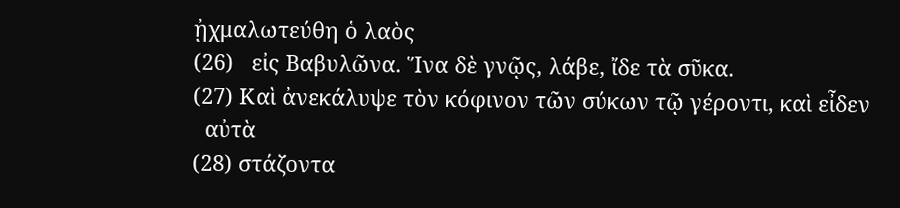ᾐχμαλωτεύθη ὁ λαὸς
(26)   εἰς Βαβυλῶνα. Ἵνα δὲ γνῷς, λάβε, ἴδε τὰ σῦκα.
(27) Καὶ ἀνεκάλυψε τὸν κόφινον τῶν σύκων τῷ γέροντι, καὶ εἶδεν
  αὐτὰ
(28) στάζοντα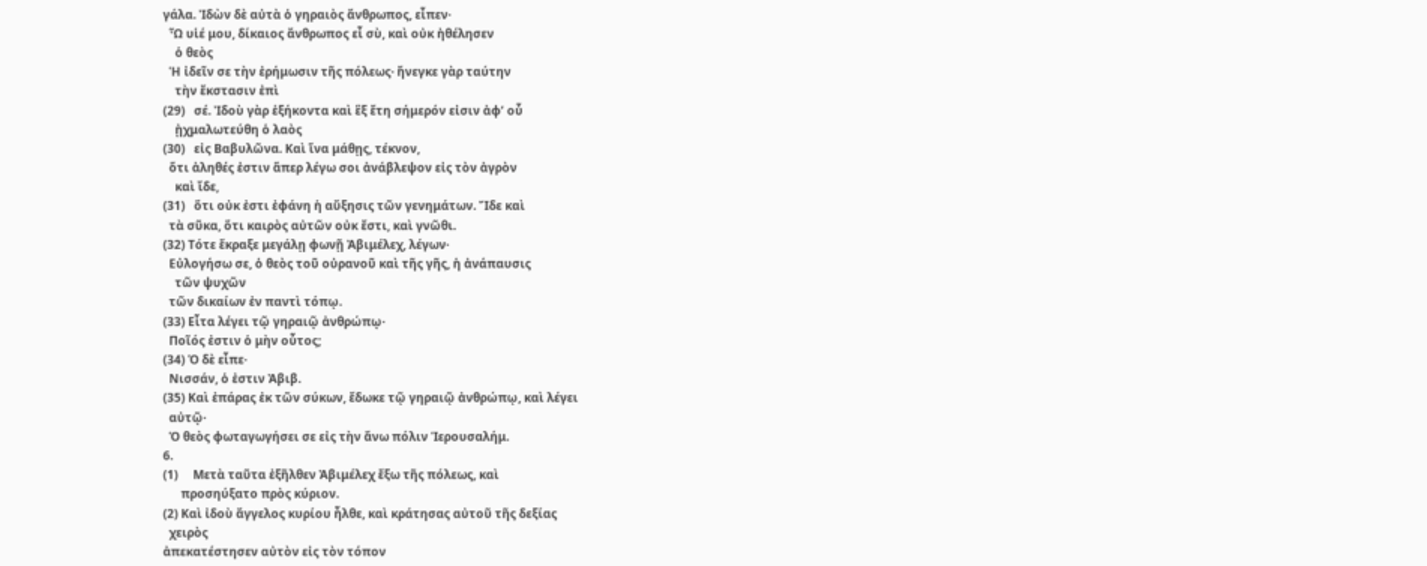γάλα. Ἰδὼν δὲ αὐτὰ ὁ γηραιὸς ἄνθρωπος, εἶπεν·
  Ὦ υἱέ μου, δίκαιος ἄνθρωπος εἶ σὺ, καὶ οὐκ ἠθέλησεν
    ὁ θεὸς
  Ἡ ἰδεῖν σε τὴν ἐρήμωσιν τῆς πόλεως· ἤνεγκε γὰρ ταύτην
    τὴν ἔκστασιν ἐπὶ
(29)   σέ. Ἰδοὺ γὰρ ἑξήκοντα καὶ ἓξ ἔτη σήμερόν εἰσιν ἀφ’ οὗ
    ᾐχμαλωτεύθη ὁ λαὸς
(30)   εἰς Βαβυλῶνα. Καὶ ἵνα μάθῃς, τέκνον,
  ὅτι ἀληθές ἐστιν ἅπερ λέγω σοι ἀνάβλεψον εἰς τὸν ἀγρὸν
    καὶ ἴδε,
(31)   ὅτι οὐκ ἐστι ἐφάνη ἡ αὔξησις τῶν γενημάτων. Ἴδε καὶ
  τὰ σῦκα, ὅτι καιρὸς αὐτῶν οὐκ ἔστι, καὶ γνῶθι.
(32) Τότε ἔκραξε μεγάλῃ φωνῇ Ἀβιμέλεχ, λέγων·
  Εὐλογήσω σε, ὁ θεὸς τοῦ οὐρανοῦ καὶ τῆς γῆς, ἡ ἀνάπαυσις
    τῶν ψυχῶν
  τῶν δικαίων ἐν παντὶ τόπῳ.
(33) Εἶτα λέγει τῷ γηραιῷ ἀνθρώπῳ·
  Ποῖός ἐστιν ὁ μὴν οὗτος;
(34) Ὁ δὲ εἶπε·
  Νισσάν, ὁ ἐστιν Ἀβιβ.
(35) Καὶ ἐπάρας ἐκ τῶν σύκων, ἔδωκε τῷ γηραιῷ ἀνθρώπῳ, καὶ λέγει
  αὐτῷ·
  Ὁ θεὸς φωταγωγήσει σε εἰς τὴν ἄνω πόλιν Ἱερουσαλήμ.
6.
(1)     Μετὰ ταῦτα ἐξῆλθεν Ἀβιμέλεχ ἔξω τῆς πόλεως, καὶ
      προσηύξατο πρὸς κύριον.
(2) Καὶ ἰδοὺ ἄγγελος κυρίου ἦλθε, καὶ κράτησας αὐτοῦ τῆς δεξίας
  χειρὸς
ἀπεκατέστησεν αὐτὸν εἰς τὸν τόπον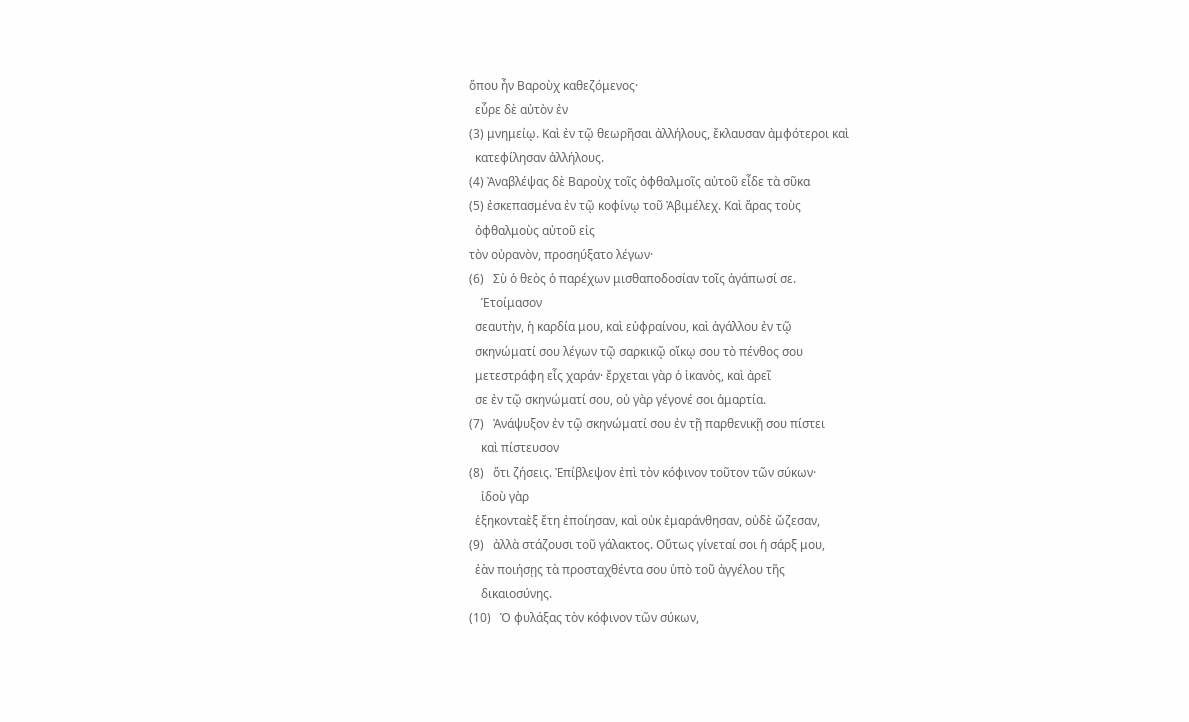ὅπου ἦν Βαροὺχ καθεζόμενος·
  εὗρε δὲ αὐτὸν ἐν
(3) μνημείῳ. Καὶ ἐν τῷ θεωρῆσαι ἀλλήλους, ἔκλαυσαν ἀμφότεροι καὶ
  κατεφίλησαν ἀλλήλους.
(4) Ἀναβλέψας δὲ Βαροὺχ τοῖς ὀφθαλμοῖς αὐτοῦ εἶδε τὰ σῦκα
(5) ἐσκεπασμένα ἐν τῷ κοφίνῳ τοῦ Ἀβιμέλεχ. Καὶ ἄρας τοὺς
  ὀφθαλμοὺς αὐτοῦ εἰς
τὸν οὐρανὸν, προσηύξατο λέγων·
(6)   Σὺ ὁ θεὸς ὁ παρέχων μισθαποδοσίαν τοῖς ἀγάπωσί σε.
    Ἑτοίμασον
  σεαυτὴν, ἡ καρδία μου, καὶ εὐφραίνου, καὶ ἀγάλλου ἐν τῷ
  σκηνώματί σου λέγων τῷ σαρκικῷ οἴκῳ σου τὸ πένθος σου
  μετεστράφη εἶς χαράν· ἔρχεται γὰρ ὁ ἱκανὸς, καὶ ἀρεῖ
  σε ἐν τῷ σκηνώματί σου, οὐ γὰρ γέγονέ σοι ἁμαρτία.
(7)   Ἀνάψυξον ἐν τῷ σκηνώματί σου ἐν τῇ παρθενικῇ σου πίστει
    καὶ πίστευσον
(8)   ὅτι ζήσεις. Ἐπίβλεψον ἐπὶ τὸν κόφινον τοῦτον τῶν σύκων·
    ἰδοὺ γὰρ
  ἑξηκονταὲξ ἔτη ἐποίησαν, καὶ οὐκ ἐμαράνθησαν, οὐδὲ ὤζεσαν,
(9)   ἀλλὰ στάζουσι τοῦ γάλακτος. Οὕτως γίνεταί σοι ἡ σάρξ μου,
  ἐὰν ποιήσῃς τὰ προσταχθέντα σου ὑπὸ τοῦ ἀγγέλου τῆς
    δικαιοσύνης.
(10)   Ὁ φυλάξας τὸν κόφινον τῶν σύκων,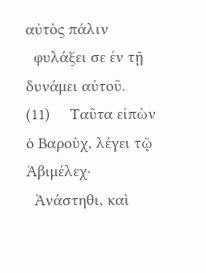αὐτὸς πάλιν
  φυλάξει σε ἐν τῇ δυνάμει αὐτοῦ.
(11)     Ταῦτα εἰπὼν ὁ Βαροὺχ, λέγει τῷ Ἀβιμέλεχ·
  Ἀνάστηθι, καὶ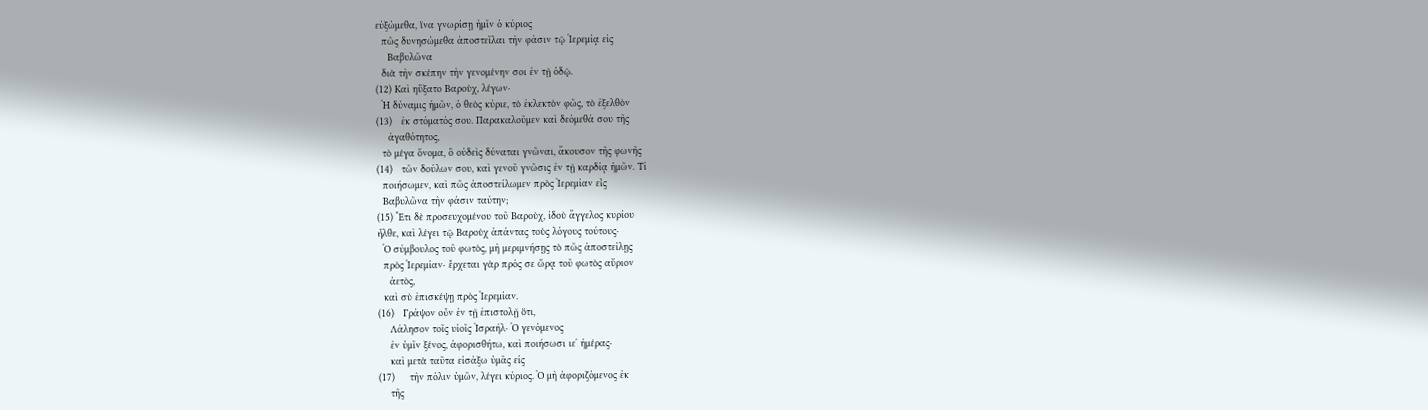εὐξώμεθα, ἵνα γνωρίσῃ ἡμῖν ὁ κύριος
  πῶς δυνησώμεθα ἀποστεῖλαι τὴν φάσιν τῷ Ἱερεμίᾳ εἰς
    Βαβυλῶνα
  διὰ τὴν σκέπην τὴν γενομένην σοι ἐν τῇ ὁδῷ.
(12) Καὶ ηὔξατο Βαροὺχ, λέγων·
  Ἡ δύναμις ἡμῶν, ὁ θεὸς κύριε, τὸ ἐκλεκτὸν φῶς, τὸ ἐξελθὸν
(13)   ἐκ στόματός σου. Παρακαλοῦμεν καὶ δεόμεθά σου τῆς
    ἀγαθότητος,
  τὸ μέγα ὄνομα, ὃ οὐδεὶς δύναται γνῶναι, ἄκουσον τῆς φωνῆς
(14)   τῶν δούλων σου, καὶ γενοῦ γνῶσις ἐν τῇ καρδίᾳ ἡμῶν. Τί
  ποιήσωμεν, καὶ πῶς ἀποστείλωμεν πρὸς Ἱερεμίαν εἶς
  Βαβυλῶνα τὴν φάσιν ταύτην;
(15) Ἔτι δὲ προσευχομένου τοῦ Βαροὺχ, ἰδοὺ ἄγγελος κυρίου
ἦλθε, καὶ λέγει τῷ Βαροὺχ ἁπάντας τοὺς λόγους τούτους·
  Ὁ σύμβουλος τοῦ φωτὸς, μὴ μεριμνήσῃς τὸ πῶς ἀποστείλῃς
  πρὸς Ἱερεμίαν· ἔρχεται γὰρ πρός σε ὤρᾳ τοῦ φωτὸς αὔριον
    ἀετὸς,
  καὶ σὺ ἐπισκέψῃ πρὸς Ἱερεμίαν.
(16)   Γράψον οὖν ἐν τῇ ἐπιστολῇ ὅτι,
    Λάλησον τοῖς υἱοῖς Ἰσραήλ· Ὁ γενόμενος
    ἐν ὑμῖν ξένος, ἀφορισθήτω, καὶ ποιήσωσι ιεʹ ἡμέρας·
    καὶ μετὰ ταῦτα εἰσάξω ὑμᾶς εἰς
(17)     τὴν πόλιν ὑμῶν, λέγει κύριος. Ὁ μὴ ἀφοριζόμενος ἐκ
    τῆς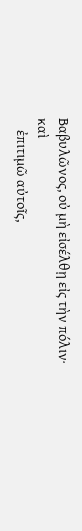Βαβυλῶνος, οὐ μὴ εἰσέλθῃ εἰς τὴν πόλιν· καὶ
    ἐπιτιμῶ αὐτοῖς,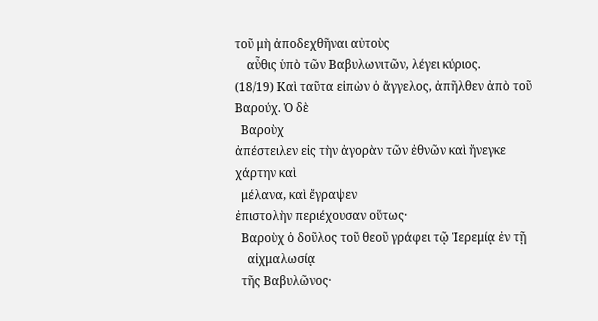τοῦ μὴ ἀποδεχθῆναι αὐτοὺς
    αὖθις ὑπὸ τῶν Βαβυλωνιτῶν, λέγει κύριος.
(18/19) Καὶ ταῦτα εἰπὼν ὁ ἄγγελος, ἀπῆλθεν ἀπὸ τοῦ Βαρούχ. Ὁ δὲ
  Βαροὺχ
ἀπέστειλεν εἰς τὴν ἀγορὰν τῶν ἐθνῶν καὶ ἤνεγκε χάρτην καὶ
  μέλανα, καὶ ἔγραψεν
ἐπιστολὴν περιέχουσαν οὕτως·
  Βαροὺχ ὁ δοῦλος τοῦ θεοῦ γράφει τῷ Ἱερεμίᾳ ἐν τῇ
    αἰχμαλωσίᾳ
  τῆς Βαβυλῶνος·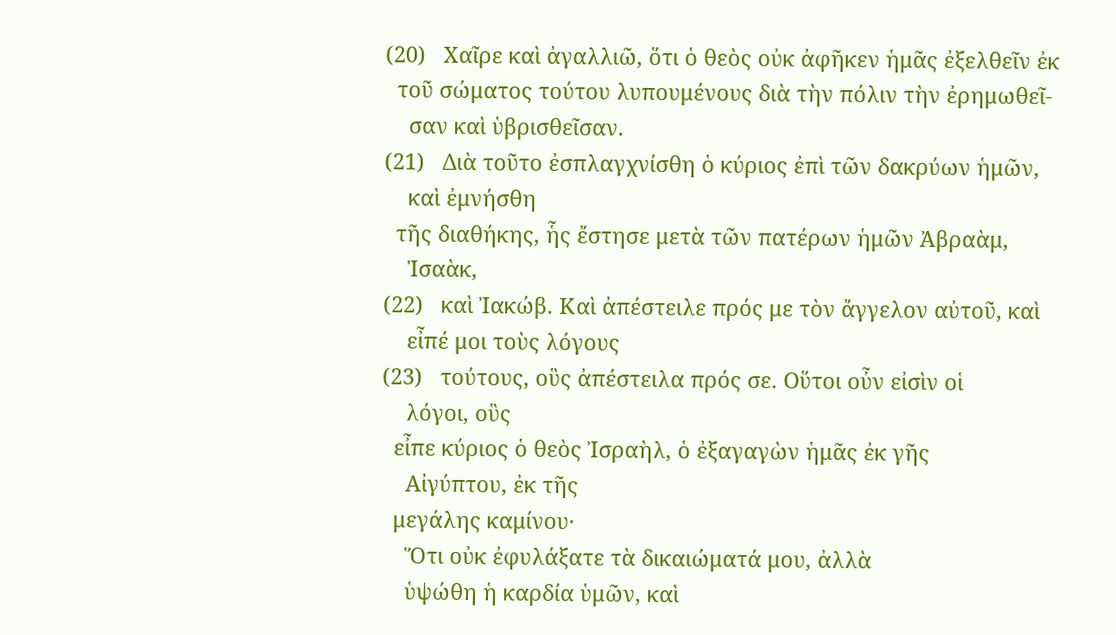(20)   Χαῖρε καὶ ἀγαλλιῶ, ὅτι ὁ θεὸς οὐκ ἀφῆκεν ἡμᾶς ἐξελθεῖν ἐκ
  τοῦ σώματος τούτου λυπουμένους διὰ τὴν πόλιν τὴν ἐρημωθεῖ-
    σαν καὶ ὑβρισθεῖσαν.
(21)   Διὰ τοῦτο ἐσπλαγχνίσθη ὁ κύριος ἐπὶ τῶν δακρύων ἡμῶν,
    καὶ ἐμνήσθη
  τῆς διαθήκης, ἧς ἔστησε μετὰ τῶν πατέρων ἡμῶν Ἀβραὰμ,
    Ἰσαὰκ,
(22)   καὶ Ἰακώβ. Καὶ ἀπέστειλε πρός με τὸν ἄγγελον αὐτοῦ, καὶ
    εἶπέ μοι τοὺς λόγους
(23)   τούτους, οὓς ἀπέστειλα πρός σε. Οὕτοι οὖν εἰσὶν οἱ
    λόγοι, οὓς
  εἶπε κύριος ὁ θεὸς Ἰσραὴλ, ὁ ἐξαγαγὼν ἡμᾶς ἐκ γῆς
    Αἰγύπτου, ἐκ τῆς
  μεγάλης καμίνου·
    Ὅτι οὐκ ἐφυλάξατε τὰ δικαιώματά μου, ἀλλὰ
    ὑψώθη ἡ καρδία ὑμῶν, καὶ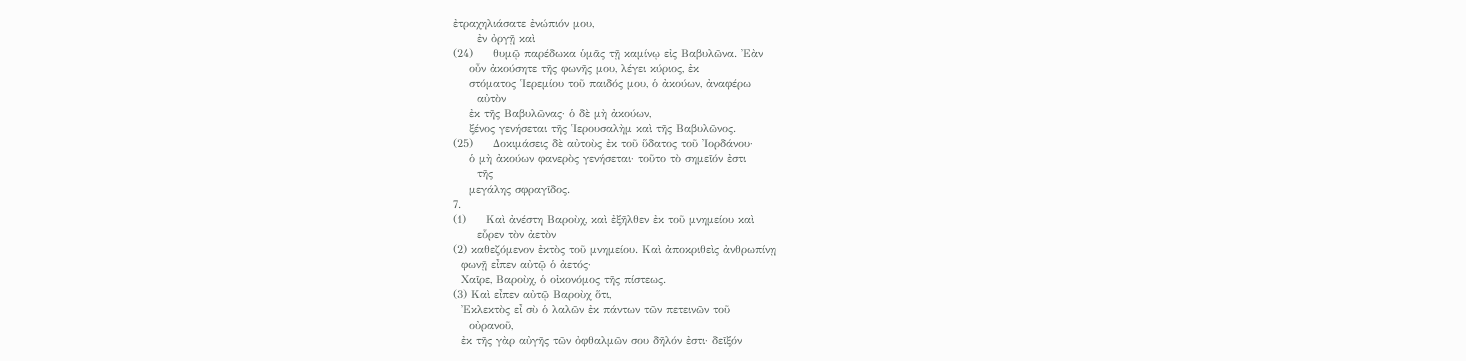ἐτραχηλιάσατε ἐνώπιόν μου,
      ἐν ὀργῇ καὶ
(24)     θυμῷ παρέδωκα ὑμᾶς τῇ καμίνῳ εἰς Βαβυλῶνα. Ἐὰν
    οὖν ἀκούσητε τῆς φωνῆς μου, λέγει κύριος, ἐκ
    στόματος Ἱερεμίου τοῦ παιδός μου, ὁ ἀκούων, ἀναφέρω
      αὐτὸν
    ἐκ τῆς Βαβυλῶνας· ὁ δὲ μὴ ἀκούων,
    ξένος γενήσεται τῆς Ἱερουσαλὴμ καὶ τῆς Βαβυλῶνος.
(25)     Δοκιμάσεις δὲ αὐτοὺς ἐκ τοῦ ὕδατος τοῦ Ἰορδάνου·
    ὁ μὴ ἀκούων φανερὸς γενήσεται· τοῦτο τὸ σημεῖόν ἐστι
      τῆς
    μεγάλης σφραγῖδος.
7.
(1)     Καὶ ἀνέστη Βαροὺχ, καὶ ἐξῆλθεν ἐκ τοῦ μνημείου καὶ
      εὗρεν τὸν ἀετὸν
(2) καθεζόμενον ἐκτὸς τοῦ μνημείου. Καὶ ἀποκριθεὶς ἀνθρωπίνῃ
  φωνῇ εἶπεν αὐτῷ ὁ ἀετός·
  Χαῖρε, Βαροὺχ, ὁ οἰκονόμος τῆς πίστεως.
(3) Καὶ εἶπεν αὐτῷ Βαροὺχ ὅτι,
  Ἐκλεκτὸς εἶ σὺ ὁ λαλῶν ἐκ πάντων τῶν πετεινῶν τοῦ
    οὐρανοῦ,
  ἐκ τῆς γὰρ αὐγῆς τῶν ὀφθαλμῶν σου δῆλόν ἐστι· δεῖξόν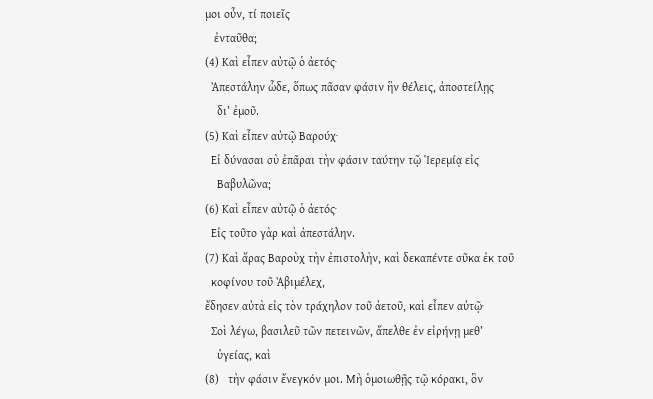μοι οὖν, τί ποιεῖς
   ἐνταῦθα;
(4) Καὶ εἶπεν αὐτῷ ὁ ἀετός·
  Ἀπεστάλην ὧδε, ὅπως πᾶσαν φάσιν ἣν θέλεις, ἀποστείλῃς
    δι’ ἐμοῦ.
(5) Καὶ εἶπεν αὐτῷ Βαρούχ·
  Εἰ δύνασαι σὺ ἐπᾶραι τὴν φάσιν ταύτην τῷ Ἱερεμίᾳ εἰς
    Βαβυλῶνα;
(6) Καὶ εἶπεν αὐτῷ ὁ ἀετός·
  Εἰς τοῦτο γὰρ καὶ ἀπεστάλην.
(7) Καὶ ἄρας Βαροὺχ τὴν ἐπιστολὴν, καὶ δεκαπέντε σῦκα ἐκ τοῦ
  κοφίνου τοῦ Ἀβιμέλεχ,
ἔδησεν αὐτὰ εἰς τὸν τράχηλον τοῦ ἀετοῦ, καὶ εἶπεν αὐτῷ·
  Σοὶ λέγω, βασιλεῦ τῶν πετεινῶν, ἄπελθε ἐν εἰρήνῃ μεθ’
    ὑγείας, καὶ
(8)   τὴν φάσιν ἔνεγκόν μοι. Μὴ ὁμοιωθῇς τῷ κόρακι, ὃν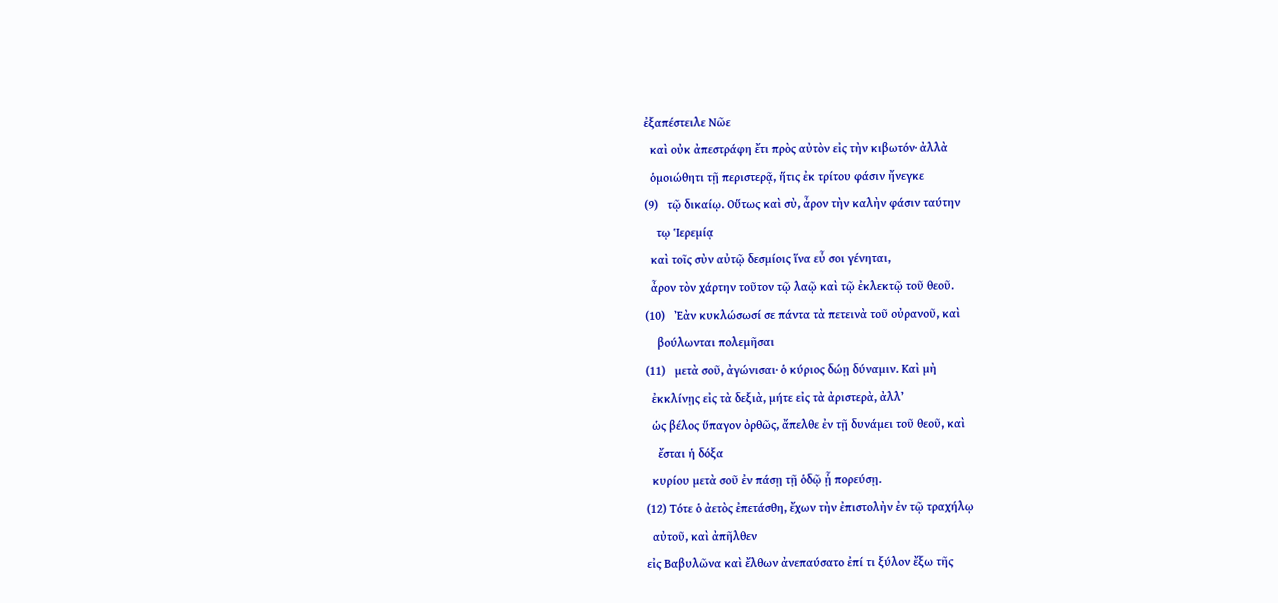ἐξαπέστειλε Νῶε
  καὶ οὐκ ἀπεστράφη ἔτι πρὸς αὐτὸν εἰς τὴν κιβωτόν· ἀλλὰ
  ὁμοιώθητι τῇ περιστερᾷ, ἥτις ἐκ τρίτου φάσιν ἤνεγκε
(9)   τῷ δικαίῳ. Οὕτως καὶ σὺ, ἆρον τὴν καλὴν φάσιν ταύτην
    τῳ Ἱερεμίᾳ
  καὶ τοῖς σὺν αὐτῷ δεσμίοις ἵνα εὖ σοι γένηται,
  ἆρον τὸν χάρτην τοῦτον τῷ λαῷ καὶ τῷ ἐκλεκτῷ τοῦ θεοῦ.
(10)   Ἐὰν κυκλώσωσί σε πάντα τὰ πετεινὰ τοῦ οὐρανοῦ, καὶ
    βούλωνται πολεμῆσαι
(11)   μετὰ σοῦ, ἀγώνισαι· ὁ κύριος δώῃ δύναμιν. Καὶ μὴ
  ἐκκλίνῃς εἰς τὰ δεξιὰ, μήτε εἰς τὰ ἀριστερὰ, ἀλλ’
  ὡς βέλος ὕπαγον ὀρθῶς, ἄπελθε ἐν τῇ δυνάμει τοῦ θεοῦ, καὶ
    ἔσται ἡ δόξα
  κυρίου μετὰ σοῦ ἐν πάσῃ τῇ ὁδῷ ᾗ πορεύσῃ.
(12) Τότε ὁ ἀετὸς ἐπετάσθη, ἔχων τὴν ἐπιστολὴν ἐν τῷ τραχήλῳ
  αὐτοῦ, καὶ ἀπῆλθεν
εἰς Βαβυλῶνα καὶ ἔλθων ἀνεπαύσατο ἐπί τι ξύλον ἔξω τῆς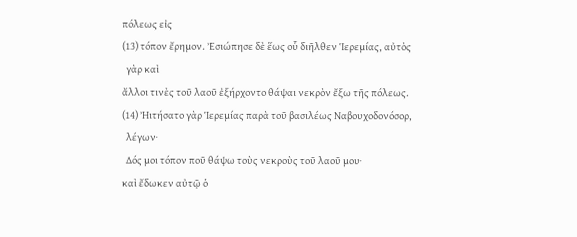πόλεως εἰς
(13) τόπον ἔρημον. Ἐσιώπησε δὲ ἕως οὗ διῆλθεν Ἱερεμίας, αὐτὸς
  γὰρ καὶ
ἄλλοι τινὲς τοῦ λαοῦ ἐξήρχοντο θάψαι νεκρὸν ἔξω τῆς πόλεως.
(14) Ἠιτήσατο γὰρ Ἱερεμίας παρὰ τοῦ βασιλέως Ναβουχοδονόσορ,
  λέγων·
  Δός μοι τόπον ποῦ θάψω τοὺς νεκροὺς τοῦ λαοῦ μου·
καὶ ἔδωκεν αὐτῷ ὁ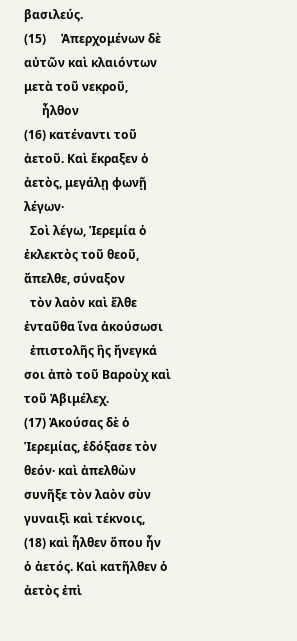βασιλεύς.
(15)     Ἀπερχομένων δὲ αὐτῶν καὶ κλαιόντων μετὰ τοῦ νεκροῦ,
      ἦλθον
(16) κατέναντι τοῦ ἀετοῦ. Καὶ ἔκραξεν ὁ ἀετὸς, μεγάλῃ φωνῇ λέγων·
  Σοὶ λέγω, Ἱερεμία ὁ ἐκλεκτὸς τοῦ θεοῦ, ἄπελθε, σύναξον
  τὸν λαὸν καὶ ἔλθε ἐνταῦθα ἵνα ἀκούσωσι
  ἐπιστολῆς ἣς ἤνεγκά σοι ἀπὸ τοῦ Βαροὺχ καὶ τοῦ Ἀβιμέλεχ.
(17) Ἀκούσας δὲ ὁ Ἱερεμίας, ἐδόξασε τὸν θεόν· καὶ ἀπελθὼν
συνῆξε τὸν λαὸν σὺν γυναιξὶ καὶ τέκνοις,
(18) καὶ ἦλθεν ὅπου ἦν ὁ ἀετός. Καὶ κατῆλθεν ὁ ἀετὸς ἐπὶ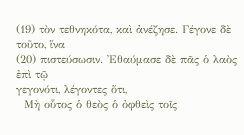(19) τὸν τεθνηκότα, καὶ ἀνέζησε. Γέγονε δὲ τοῦτο, ἵνα
(20) πιστεύσωσιν. Ἐθαύμασε δὲ πᾶς ὁ λαὸς ἐπὶ τῷ
γεγονότι, λέγοντες ὅτι,
  Μὴ οὗτος ὁ θεὸς ὁ ὀφθεὶς τοῖς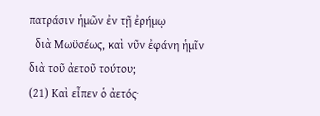πατράσιν ἡμῶν ἐν τῇ ἐρήμῳ
  διὰ Μωϋσέως, καὶ νῦν ἐφάνη ἡμῖν διὰ τοῦ ἀετοῦ τούτου;
(21) Καὶ εἶπεν ὁ ἀετός·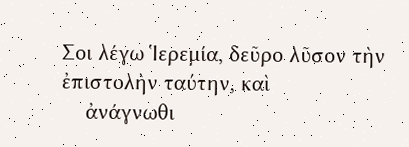Σοι λέγω Ἱερεμία, δεῦρο λῦσον τὴν ἐπιστολὴν ταύτην, καὶ
    ἀνάγνωθι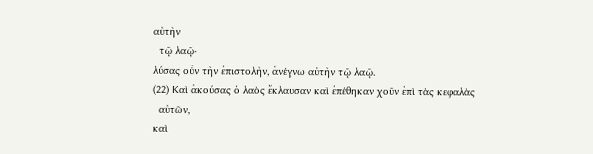αὐτὴν
  τῷ λαῷ·
λύσας οὖν τὴν ἐπιστολὴν, ἀνέγνω αὐτὴν τῷ λαῷ.
(22) Καὶ ἀκούσας ὁ λαὸς ἔκλαυσαν καὶ ἐπέθηκαν χοῦν ἐπὶ τὰς κεφαλὰς
  αὐτῶν,
καὶ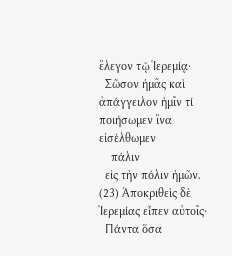ἔλεγον τῷ Ἱερεμίᾳ·
  Σῶσον ἡμᾶς καὶ ἀπάγγειλον ἡμῖν τί ποιήσωμεν ἵνα εἰσέλθωμεν
    πάλιν
  εἰς τὴν πόλιν ἡμῶν.
(23) Ἀποκριθεὶς δὲ Ἱερεμίας εἶπεν αὐτοῖς·
  Πάντα ὅσα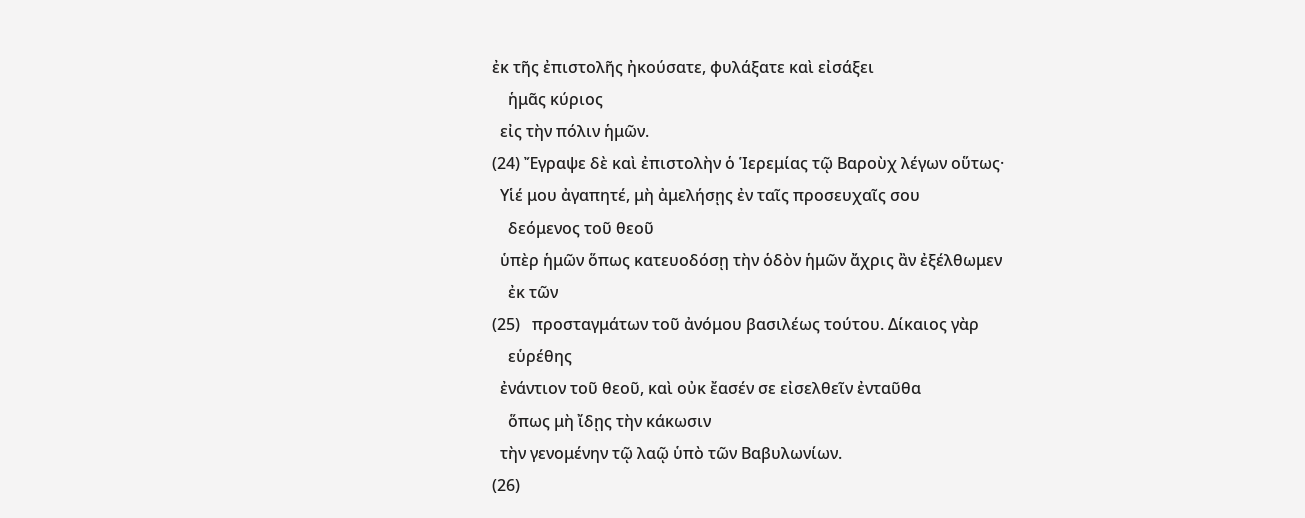ἐκ τῆς ἐπιστολῆς ἠκούσατε, φυλάξατε καὶ εἰσάξει
    ἡμᾶς κύριος
  εἰς τὴν πόλιν ἡμῶν.
(24) Ἔγραψε δὲ καὶ ἐπιστολὴν ὁ Ἱερεμίας τῷ Βαροὺχ λέγων οὕτως·
  Υἱέ μου ἀγαπητέ, μὴ ἀμελήσῃς ἐν ταῖς προσευχαῖς σου
    δεόμενος τοῦ θεοῦ
  ὑπὲρ ἡμῶν ὅπως κατευοδόσῃ τὴν ὁδὸν ἡμῶν ἄχρις ἂν ἐξέλθωμεν
    ἐκ τῶν
(25)   προσταγμάτων τοῦ ἀνόμου βασιλέως τούτου. Δίκαιος γὰρ
    εὑρέθης
  ἐνάντιον τοῦ θεοῦ, καὶ οὐκ ἔασέν σε εἰσελθεῖν ἐνταῦθα
    ὅπως μὴ ἴδῃς τὴν κάκωσιν
  τὴν γενομένην τῷ λαῷ ὑπὸ τῶν Βαβυλωνίων.
(26)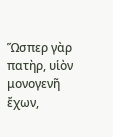Ὥσπερ γὰρ πατὴρ, υἱὸν μονογενῆ ἔχων,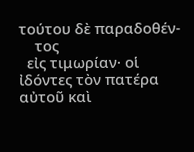τούτου δὲ παραδοθέν-
    τος
  εἰς τιμωρίαν· οἱ ἰδόντες τὸν πατέρα αὐτοῦ καὶ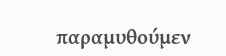παραμυθούμεν